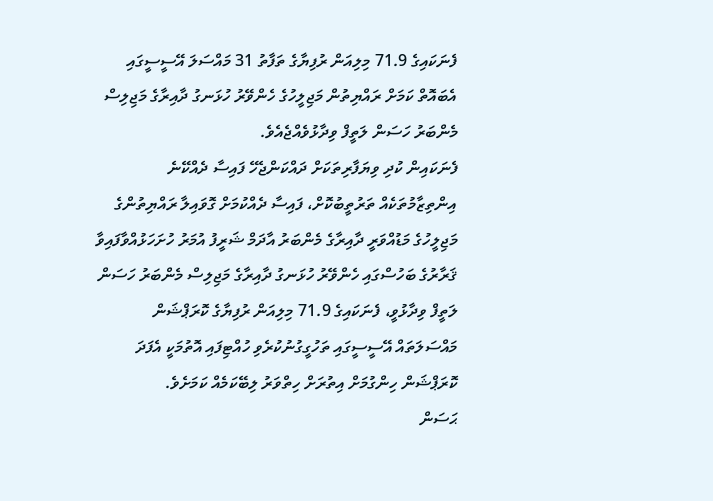ފެނަކައިގެ 71.9 މިލިއަން ރުފިޔާގެ ތަފާތު 31 މައްސަލަ އޭސީސީގައި އެބައޮތް ކަމަށް ރައްޔިތުން މަޖިލީހުގެ ހެންވޭރު ހުޅަނގު ދާއިރާގެ މަޖިލިސް މެންބަރު ހަސަން ލަތީފް ވިދާޅުވެއްޖެއެވެ.
ފެނަކައިން ކުދި ވިޔަފާރިތަކަށް ދައްކަންޖެހޭ ފައިސާ ދެއްކޭނެ އިންތިޒާމުތަކެއް ތަރުތީބުކޮށް، ފައިސާ ދެއްކުމަށް ގޮވައިލާ ރައްޔިތުންގެ މަޖިލީހުގެ މަޑުއްވަރީ ދާއިރާގެ މެންބަރު އާދަމް ޝަރީފު އުމަރު ހުށަހަޅުއްވާފައިވާ ޤަރާރުގެ ބަހުސްގައި ހެންވޭރު ހުޅަނގު ދާއިރާގެ މަޖިލިސް މެންބަރު ހަސަން ލަތީފް ވިދާޅުވީ، ފެނަކައިގެ 71.9 މިލިއަން ރުފިޔާގެ ކޮރަޕްޝަން މައްސަލަތައް އޭސީސީގައި ތަހުގީގުނުކުރެވި ހުއްޓިފައި އޮތުމަކީ އެފަދަ ކޮރަޕްޝަން ހިންގުމަށް އިތުރަށް ހިތްވަރު ލިބޭކަމެއް ކަމަށެވެ.
ޙަސަން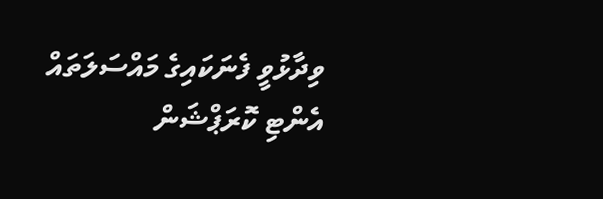ވިދާޅުވީ ފެނަކައިގެ މައްސަލަތައް އެންޓި ކޮރަޕްޝަން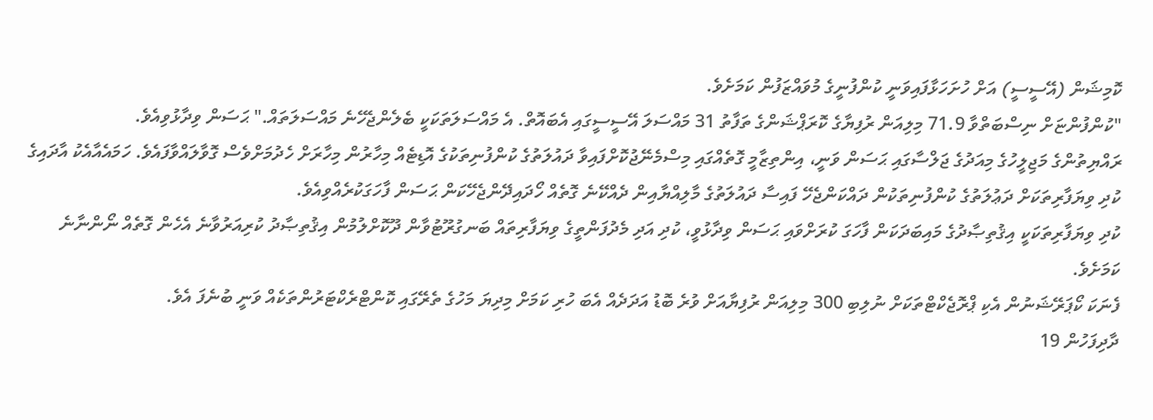ކޮމިޝަން (އޭސީސީ) އަށް ހުށަހަޅާފައިވަނީ ކުންފުނީގެ މުވައްޒަފުން ކަމަށެވެ.
"ކުންފުންޏަށް ނިސްބަތްވާ 71.9 މިލިއަން ރުފިޔާގެ ކޮރަޕްޝަންގެ ތަފާތު 31 މައްސަލަ އޭސީސީގައި އެބައޮތް. އެ މައްސަލަތަކަކީ ބެލެންޖެހޭނެ މައްސަލަތައް." ޙަސަން ވިދާޅުވިއެވެ.
ރައްޔިތުންގެ މަޖިލީހުގެ މިއަދުގެ ޖަލްސާގައި ޙަސަން ވަނީ، އިންތިޒާމީ ގޮތެއްގައި މިސްމެނޭޖުކޮށްފައިވާ ދައުލަތުގެ ކުންފުނިތަކުގެ އޮޑިޓެއް މިހާރުން މިހާރަށް ހެދުމަށްވެސް ގޮވާލައްވާފައެވެ. ހަމައެއާއެކު އާދައިގެ ކުދި ވިޔަފާރިތަކަށް ދަޢުލަތުގެ ކުންފުނިތަކުން ދައްކަންޖެހޭ ފައިސާ ދައުލަތުގެ މާލިއްޔާއިން ދެއްކޭނެ ގޮތެއް ހޯދައިދޭންޖެހޭކަން ޙަސަން ފާހަގަކުރެއްވިއެވެ.
ކުދި ވިޔަފާރިތަކަކީ އިޤުތިޞާދުގެ މައިބަދަކަން ފާހަގަ ކުރަށްވައި ޙަސަން ވިދާޅުވީ، ކުދި އަދި މެދުފަންތީގެ ވިޔަފާރިތައް ބަނގުރޫޓުވާން ދޫކޮށްލުމުން އިޤުތިޞާދު ކުރިއަރުވާނެ އެހެން ގޮތެއް ނޯންނާނެ ކަމަށެވެ.
ފެނަކަ ކޯޕަރޭޝަނުން އެކި ޕްރޮޖެކްޓްތަކަށް ނުލިބި 300 މިލިއަން ރުފިޔާއަށް ވުރެ ބޮޑު އަދަދެއް އެބަ ހުރި ކަމަށް މިދިޔަ މަހުގެ ތެރޭގައި ކޮންޓްރެކްޓަރުންތަކެއް ވަނީ ބުނެފަ އެވެ.
ދާދިފަހުން 19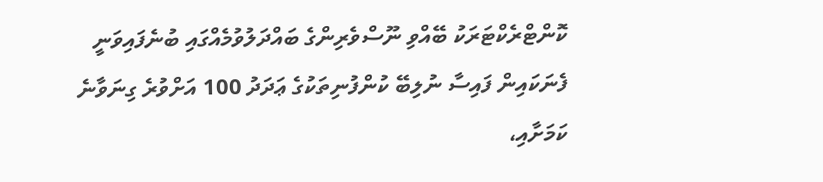ކޮންޓްރެކްޓަރަކު ބޭއްވި ނޫސްވެރިންގެ ބައްދަލުވުމެއްގައި ބުނެފައިވަނީ ފެނަކައިން ފައިސާ ނުލިބޭ ކުންފުނިތަކުގެ ޢަދަދު 100 އަށްވުރެ ގިނަވާނެ ކަމަށާއި،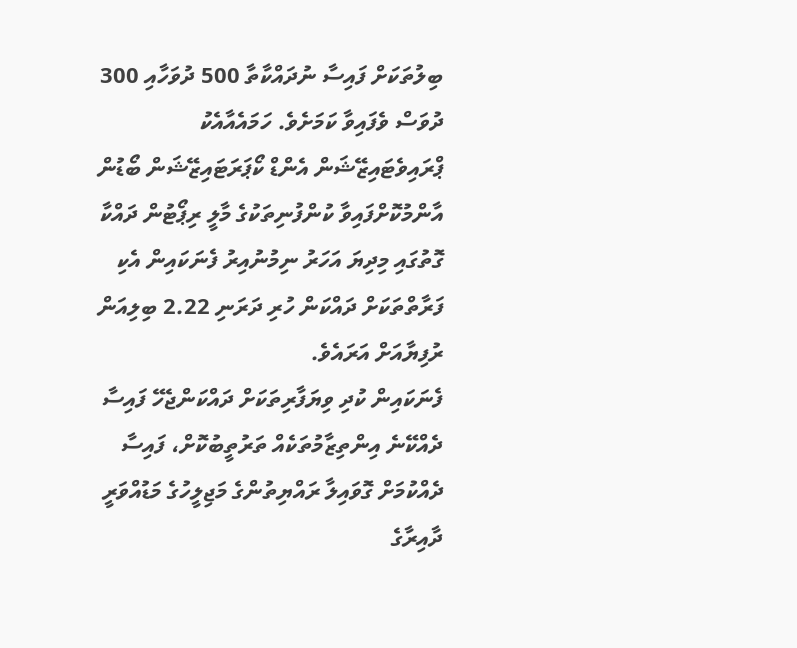ބިލުތަކަށް ފައިސާ ނުދައްކާތާ 500 ދުވަހާއި 300 ދުވަސް ވެފައިވާ ކަމަށެވެ. ހަމައެއާއެކު ޕްރައިވެޓައިޒޭޝަން އެންޑް ކޯޕަރަޓައިޒޭޝަން ބޯޑުން އާންމުކޮށްފައިވާ ކުންފުނިތަކުގެ މާލީ ރިޕޯޓުން ދައްކާ ގޮތުގައި މިދިޔަ އަހަރު ނިމުނުއިރު ފެނަކައިން އެކި ފަރާތްތަކަށް ދައްކަން ހުރި ދަރަނި 2.22 ބިލިއަން ރުފިޔާއަށް އަރައެވެ.
ފެނަކައިން ކުދި ވިޔަފާރިތަކަށް ދައްކަންޖެހޭ ފައިސާ ދެއްކޭނެ އިންތިޒާމުތަކެއް ތަރުތީބުކޮށް، ފައިސާ ދެއްކުމަށް ގޮވައިލާ ރައްޔިތުންގެ މަޖިލީހުގެ މަޑުއްވަރީ ދާއިރާގެ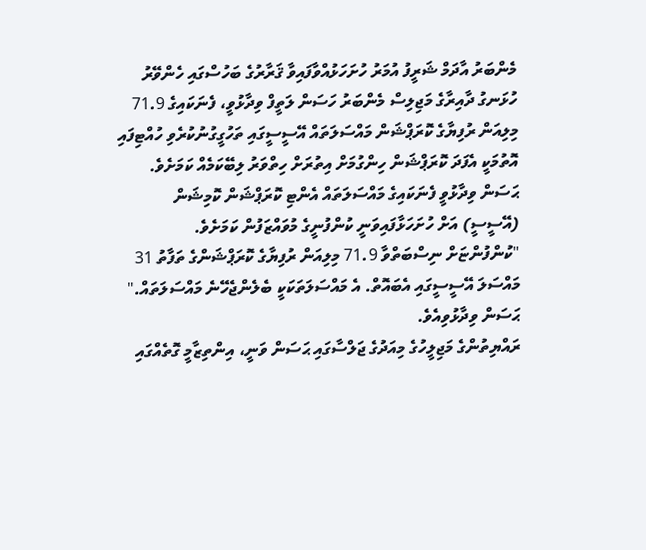މެންބަރު އާދަމް ޝަރީފު އުމަރު ހުށަހަޅުއްވާފައިވާ ޤަރާރުގެ ބަހުސްގައި ހެންވޭރު ހުޅަނގު ދާއިރާގެ މަޖިލިސް މެންބަރު ހަސަން ލަތީފް ވިދާޅުވީ، ފެނަކައިގެ 71.9 މިލިއަން ރުފިޔާގެ ކޮރަޕްޝަން މައްސަލަތައް އޭސީސީގައި ތަހުގީގުނުކުރެވި ހުއްޓިފައި އޮތުމަކީ އެފަދަ ކޮރަޕްޝަން ހިންގުމަށް އިތުރަށް ހިތްވަރު ލިބޭކަމެއް ކަމަށެވެ.
ޙަސަން ވިދާޅުވީ ފެނަކައިގެ މައްސަލަތައް އެންޓި ކޮރަޕްޝަން ކޮމިޝަން (އޭސީސީ) އަށް ހުށަހަޅާފައިވަނީ ކުންފުނީގެ މުވައްޒަފުން ކަމަށެވެ.
"ކުންފުންޏަށް ނިސްބަތްވާ 71.9 މިލިއަން ރުފިޔާގެ ކޮރަޕްޝަންގެ ތަފާތު 31 މައްސަލަ އޭސީސީގައި އެބައޮތް. އެ މައްސަލަތަކަކީ ބެލެންޖެހޭނެ މައްސަލަތައް." ޙަސަން ވިދާޅުވިއެވެ.
ރައްޔިތުންގެ މަޖިލީހުގެ މިއަދުގެ ޖަލްސާގައި ޙަސަން ވަނީ، އިންތިޒާމީ ގޮތެއްގައި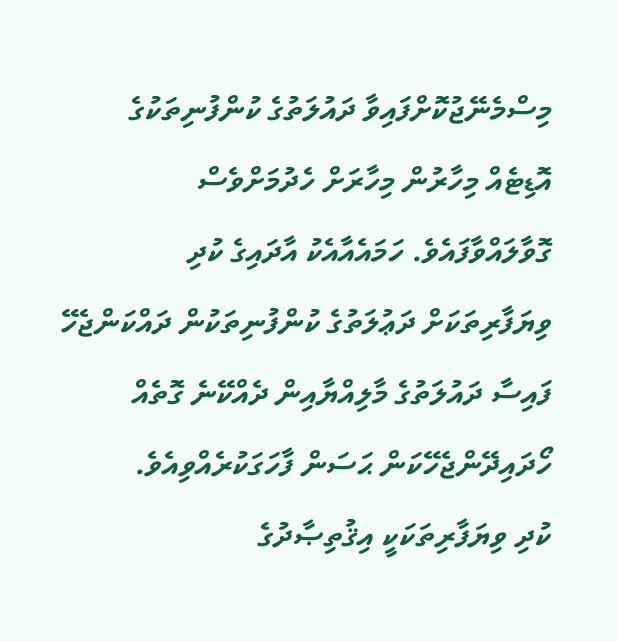މިސްމެނޭޖުކޮށްފައިވާ ދައުލަތުގެ ކުންފުނިތަކުގެ އޮޑިޓެއް މިހާރުން މިހާރަށް ހެދުމަށްވެސް ގޮވާލައްވާފައެވެ. ހަމައެއާއެކު އާދައިގެ ކުދި ވިޔަފާރިތަކަށް ދަޢުލަތުގެ ކުންފުނިތަކުން ދައްކަންޖެހޭ ފައިސާ ދައުލަތުގެ މާލިއްޔާއިން ދެއްކޭނެ ގޮތެއް ހޯދައިދޭންޖެހޭކަން ޙަސަން ފާހަގަކުރެއްވިއެވެ.
ކުދި ވިޔަފާރިތަކަކީ އިޤުތިޞާދުގެ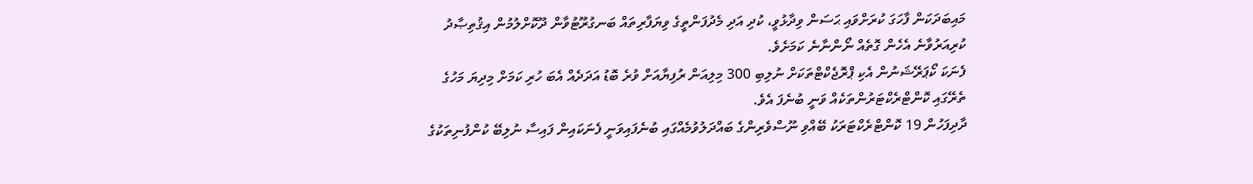މައިބަދަކަން ފާހަގަ ކުރަށްވައި ޙަސަން ވިދާޅުވީ، ކުދި އަދި މެދުފަންތީގެ ވިޔަފާރިތައް ބަނގުރޫޓުވާން ދޫކޮށްލުމުން އިޤުތިޞާދު ކުރިއަރުވާނެ އެހެން ގޮތެއް ނޯންނާނެ ކަމަށެވެ.
ފެނަކަ ކޯޕަރޭޝަނުން އެކި ޕްރޮޖެކްޓްތަކަށް ނުލިބި 300 މިލިއަން ރުފިޔާއަށް ވުރެ ބޮޑު އަދަދެއް އެބަ ހުރި ކަމަށް މިދިޔަ މަހުގެ ތެރޭގައި ކޮންޓްރެކްޓަރުންތަކެއް ވަނީ ބުނެފަ އެވެ.
ދާދިފަހުން 19 ކޮންޓްރެކްޓަރަކު ބޭއްވި ނޫސްވެރިންގެ ބައްދަލުވުމެއްގައި ބުނެފައިވަނީ ފެނަކައިން ފައިސާ ނުލިބޭ ކުންފުނިތަކުގެ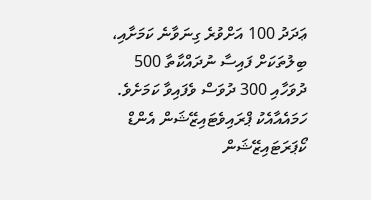ޢަދަދު 100 އަށްވުރެ ގިނަވާނެ ކަމަށާއި، ބިލުތަކަށް ފައިސާ ނުދައްކާތާ 500 ދުވަހާއި 300 ދުވަސް ވެފައިވާ ކަމަށެވެ. ހަމައެއާއެކު ޕްރައިވެޓައިޒޭޝަން އެންޑް ކޯޕަރަޓައިޒޭޝަން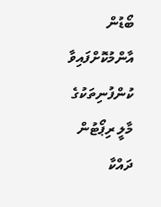ބޯޑުން އާންމުކޮށްފައިވާ ކުންފުނިތަކުގެ މާލީ ރިޕޯޓުން ދައްކާ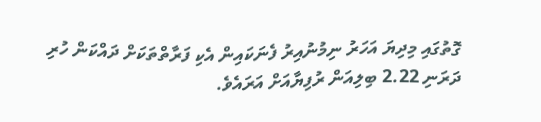ގޮތުގައި މިދިޔަ އަހަރު ނިމުނުއިރު ފެނަކައިން އެކި ފަރާތްތަކަށް ދައްކަން ހުރި ދަރަނި 2.22 ބިލިއަން ރުފިޔާއަށް އަރައެވެ.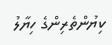ކިޔުންތެރިންގެ ހިޔާލު